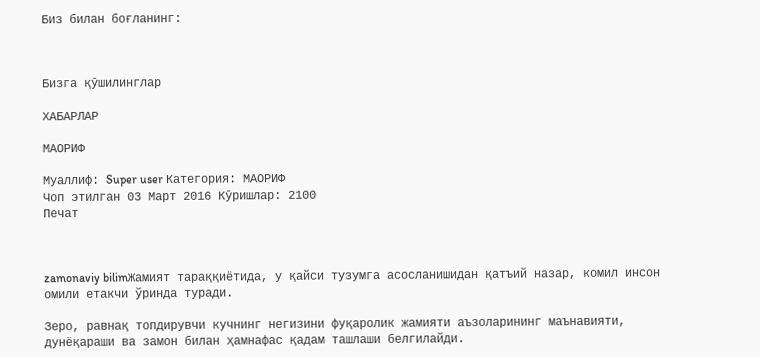Биз билан боғланинг:



Бизга қӯшилинглар

ХАБАРЛАР

МАОРИФ

Муаллиф: Super user Категория: МАОРИФ
Чоп этилган 03 Март 2016 Кӯришлар: 2100
Печат



zamonaviy bilimЖамият тараққиётида, у қайси тузумга асосланишидан қатъий назар, комил инсон омили етакчи ўринда туради.

Зеро, равнақ топдирувчи кучнинг негизини фуқаролик жамияти аъзоларининг маънавияти, дунёқараши ва замон билан ҳамнафас қадам ташлаши белгилайди.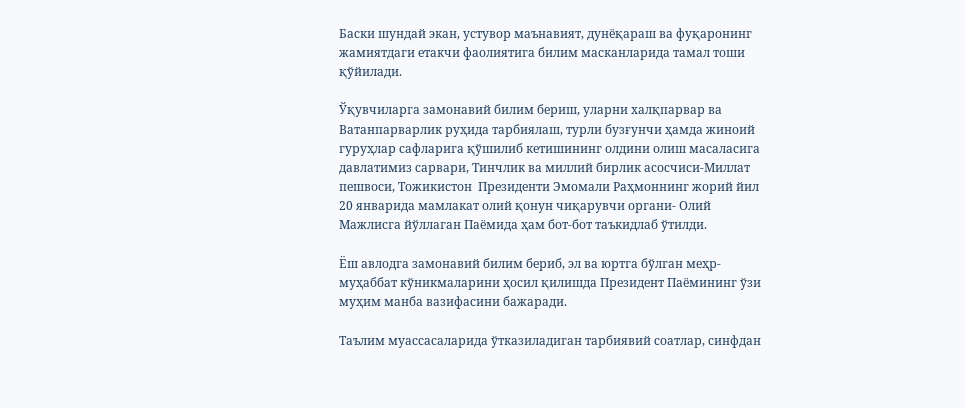Баски шундай экан, устувор маънавият, дунёқараш ва фуқаронинг жамиятдаги етакчи фаолиятига билим масканларида тамал тоши қўйилади.

Ўқувчиларга замонавий билим бериш, уларни халқпарвар ва Ватанпарварлик руҳида тарбиялаш, турли бузғунчи ҳамда жиноий гуруҳлар сафларига қўшилиб кетишининг олдини олиш масаласига давлатимиз сарвари, Тинчлик ва миллий бирлик асосчиси-Миллат пешвоси, Тожикистон  Президенти Эмомали Раҳмоннинг жорий йил 20 январида мамлакат олий қонун чиқарувчи органи- Олий Мажлисга йўллаган Паёмида ҳам бот-бот таъкидлаб ўтилди.

Ёш авлодга замонавий билим бериб, эл ва юртга бўлган меҳр-муҳаббат кўникмаларини ҳосил қилишда Президент Паёмининг ўзи муҳим манба вазифасини бажаради.

Таълим муассасаларида ўтказиладиган тарбиявий соатлар, синфдан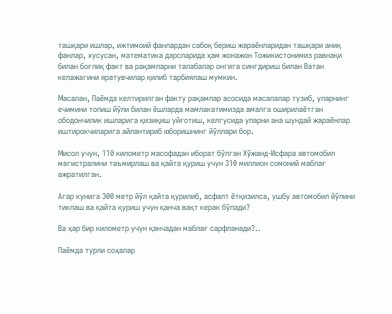ташқари ишлар, ижтимоий фанлардан сабоқ бериш жараёнларидан ташқари аниқ фанлар, хусусан, математика дарсларида ҳам жонажон Тожикистонимиз равнақи билан боғлиқ факт ва рақамларни талабалар онгига сингдириш билан Ватан келажагини яратувчилар қилиб тарбиялаш мумкин.

Масалан, Паёмда келтирилган факту рақамлар асосида масалалар тузиб, уларнинг ечимини топиш йўли билан ёшларда мамлакатимизда амалга оширилаётган ободончилик ишларига қизиқиш уйғотиш, келгусида уларни ана шундай жараёнлар иштирокчиларига айлантириб юборишнинг йўллари бор.

Мисол учун, 110 километр масофадан иборат бўлган Хўжанд-Исфара автомобил магистралини таъмирлаш ва қайта қуриш учун 310 миллион сомоний маблағ ажратилган.

Агар кунига 300 метр йўл қайта қурилиб, асфалт ётқизилса, ушбу автомобил йўлини тиклаш ва қайта қуриш учун қанча вақт керак бўлади?

Ва ҳар бир километр учун қанчадан маблағ сарфланади?..

Паёмда турли соҳалар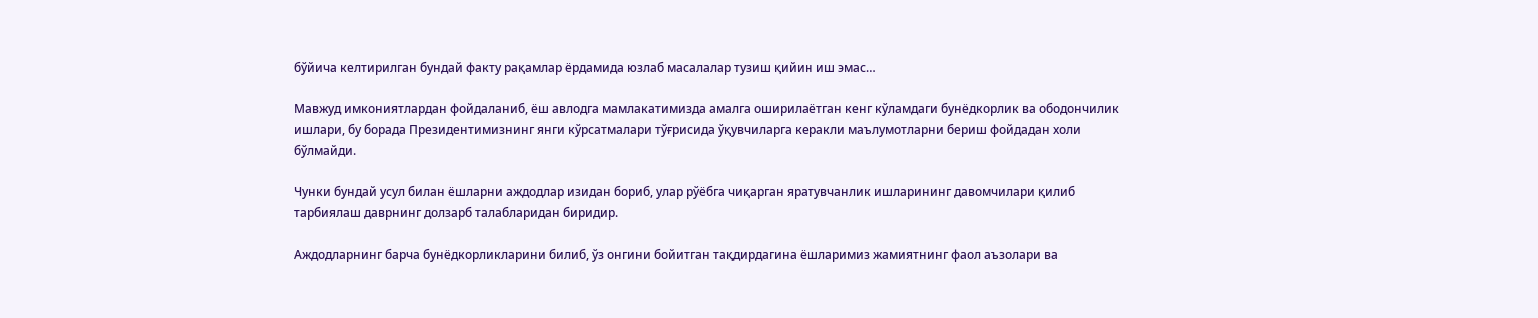бўйича келтирилган бундай факту рақамлар ёрдамида юзлаб масалалар тузиш қийин иш эмас…

Мавжуд имкониятлардан фойдаланиб, ёш авлодга мамлакатимизда амалга оширилаётган кенг кўламдаги бунёдкорлик ва ободончилик ишлари, бу борада Президентимизнинг янги кўрсатмалари тўғрисида ўқувчиларга керакли маълумотларни бериш фойдадан холи бўлмайди.

Чунки бундай усул билан ёшларни аждодлар изидан бориб, улар рўёбга чиқарган яратувчанлик ишларининг давомчилари қилиб тарбиялаш даврнинг долзарб талабларидан биридир.

Аждодларнинг барча бунёдкорликларини билиб, ўз онгини бойитган тақдирдагина ёшларимиз жамиятнинг фаол аъзолари ва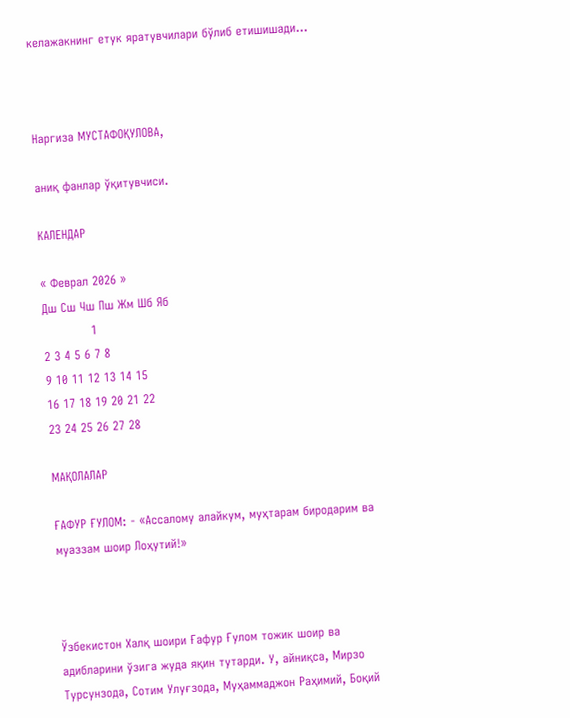келажакнинг етук яратувчилари бўлиб етишишади…



Наргиза МУСТАФОҚУЛОВА,

аниқ фанлар ўқитувчиси.

КАЛЕНДАР

« Феврал 2026 »
Дш Сш Чш Пш Жм Шб Яб
            1
2 3 4 5 6 7 8
9 10 11 12 13 14 15
16 17 18 19 20 21 22
23 24 25 26 27 28

МАҚОЛАЛАР

ҒАФУР ҒУЛОМ: - «Ассалому алайкум, муҳтарам биродарим ва муаззам шоир Лоҳутий!»



Ўзбекистон Халқ шоири Ғафур Ғулом тожик шоир ва адибларини ўзига жуда яқин тутарди. У, айниқса, Мирзо Турсунзода, Сотим Улуғзода, Муҳаммаджон Раҳимий, Боқий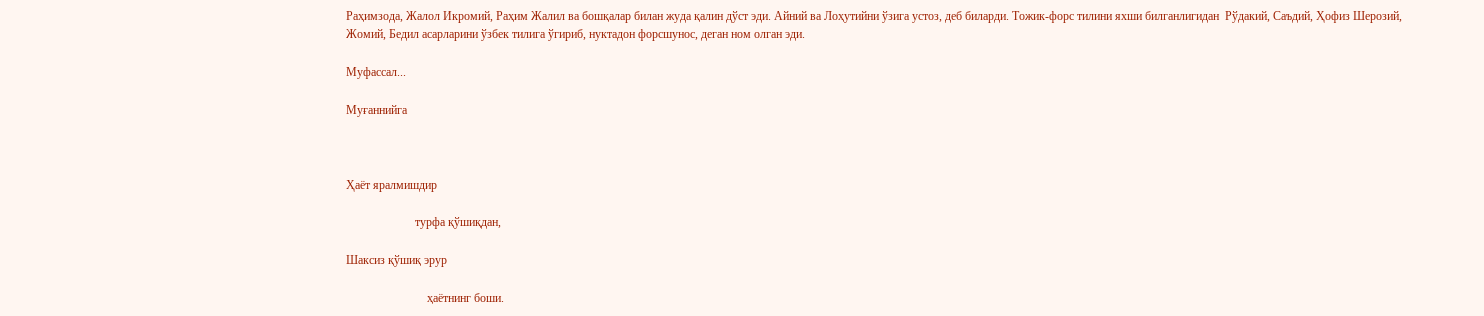Раҳимзода, Жалол Икромий, Раҳим Жалил ва бошқалар билан жуда қалин дўст эди. Айний ва Лоҳутийни ўзига устоз, деб биларди. Тожик-форс тилини яхши билганлигидан  Рўдакий, Саъдий, Ҳофиз Шерозий, Жомий, Бедил асарларини ўзбек тилига ўгириб, нуктадон форсшунос, деган ном олган эди.

Муфассал...

Муғаннийга



Ҳаёт яралмишдир

                       турфа қўшиқдан,

Шаксиз қўшиқ эрур

                           ҳаётнинг боши.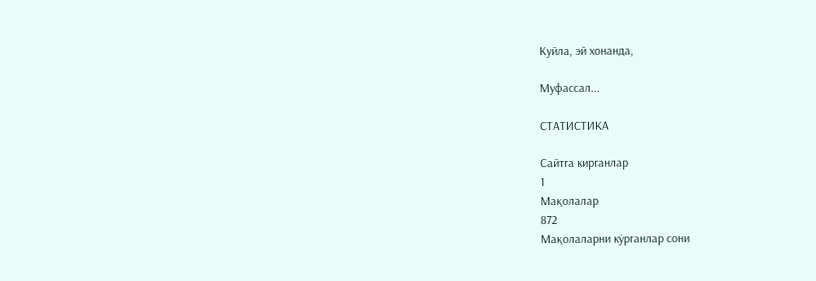Куйла, эй хонанда,

Муфассал...

СТАТИСТИКА

Сайтга кирганлар
1
Мақолалар
872
Мақолаларни кӯрганлар сони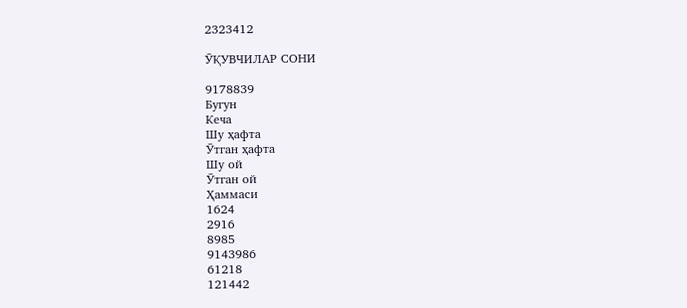2323412

ӮҚУВЧИЛАР СОНИ

9178839
Бугун
Кеча
Шу ҳафта
Ӯтган ҳафта
Шу ой
Ӯтган ой
Ҳаммаси
1624
2916
8985
9143986
61218
121442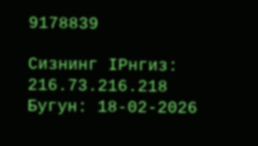9178839

Сизнинг IPнгиз: 216.73.216.218
Бугун: 18-02-2026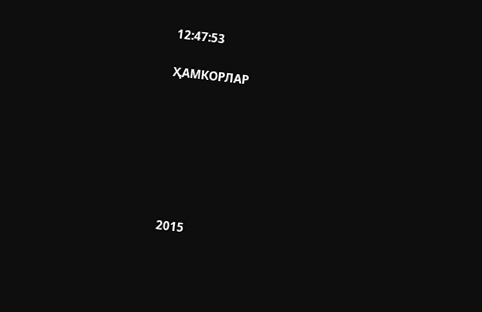12:47:53

ҲАМКОРЛАР







2015